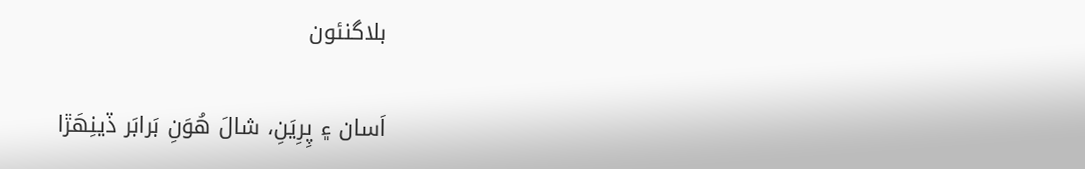بلاگنئون

اَسان ۽ پِرِيَنِ، شالَ ھُوَنِ بَرابَر ڏينِھَڙا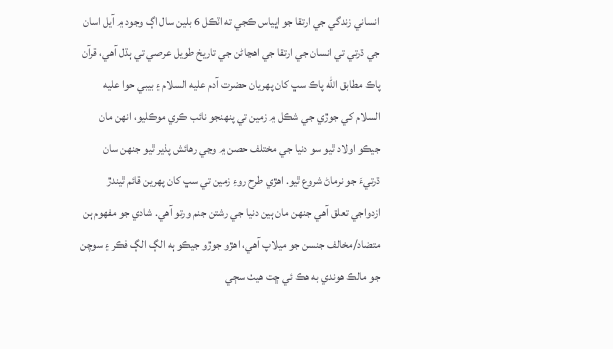انساني زندگي جي ارتقا جو اڀياس ڪجي ته اٽڪل 6 بلين سال اڳ وجود ۾ آيل اسان جي ڌرتي تي انسان جي ارتقا جي اھڃاڻن جي تاريخ طويل عرصي تي ٻڌل آھي، قرآن پاڪ مطابق الله پاڪ سڀ کان پھريان حضرت آدم عليه السلام ۽ بيبي حوا عليه السلام کي جوڙي جي شڪل ۾ زمين تي پنھنجو نائب ڪري موڪليو، انھن مان جيڪو اولاد ٿيو سو دنيا جي مختلف حصن ۾ وڃي رھائش پذير ٿيو جنھن سان ڌرتيءَ جو نرماڻ شروع ٿيو. اھڙي طرح روءِ زمين تي سڀ کان پھرين قائم ٿيندڙ ازدواجي تعلق آھي جنھن مان ٻين دنيا جي رشتن جنم ورتو آھي. شادي جو مفهوم ٻن متضاد/مخالف جنسن جو ميلاپ آھي، اھڙو جوڙو جيڪو ٻه الڳ الڳ فڪر ۽ سوچن جو مالڪ ھوندي به ھڪ ئي ڇت ھيٺ سڄي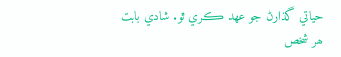حياتي گذارڻ جو عھد ڪري ٿو. شادي بابت ھر شخص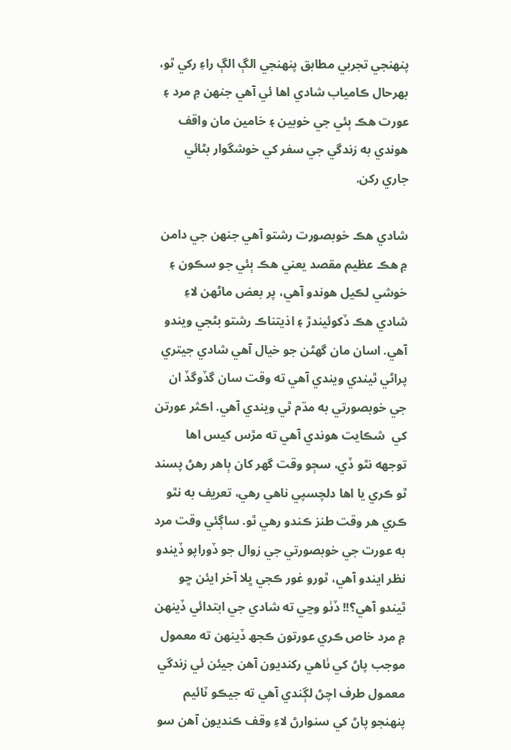پنھنجي تجربي مطابق پنھنجي الڳ الڳ راءِ رکي ٿو، بهرحال ڪامياب شادي اھا ئي آھي جنھن ۾ مرد ۽ عورت ھڪ ٻئي جي خوبين ۽ خامين مان واقف ھوندي به زندگي جي سفر کي خوشگوار بڻائي جاري رکن.

شادي ھڪ خوبصورت رشتو آھي جنھن جي دامن ۾ ھڪ عظيم مقصد يعني ھڪ ٻئي جو سڪون ۽ خوشي لڪيل ھوندو آھي، پر بعض ماڻھن لاءِ شادي ھڪ ڏکوئيندڙ ۽ اذيتناڪ رشتو بڻجي ويندو آھي. اسان مان گھڻن جو خيال آھي شادي جيتري پراڻي ٿيندي ويندي آھي ته وقت سان گڏوگڏ ان جي خوبصورتي به مڌم ٿي ويندي آھي. اڪثر عورتن کي  شڪايت ھوندي آھي ته مڙس کيس اھا توجھه نٿو ڏي، سڄو وقت گھر کان ٻاھر رھڻ پسند ٿو ڪري يا اھا دلچسپي ناھي رھي، تعريف به نٿو ڪري ھر وقت طنز ڪندو رھي ٿو. ساڳئي وقت مرد به عورت جي خوبصورتي جي زوال جو ڏوراپو ڏيندو نظر ايندو آھي، ٿورو غور ڪجي ڀلا آخر ايئن ڇو ٿيندو آھي؟!! ڏٺو وڃي ته شادي جي ابتدائي ڏينھن ۾ مرد خاص ڪري عورتون ڪجھ ڏينھن ته معمول موجب پاڻ کي ٺاھي رکنديون آھن جيئن ئي زندگي معمول طرف اچڻ لڳندي آھي ته جيڪو ٽائيم پنھنجو پاڻ کي سنوارڻ لاءِ وقف ڪنديون آھن سو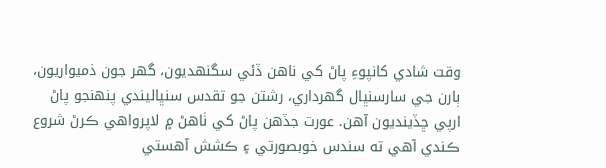وقت شادي کانپوءِ پاڻ کي ناھن ڏئي سگنھديون، گھر جون ذميواريون، ٻارن جي سارسنڀال گھرداري، رشتن جو تقدس سنڀاليندي پنھنجو پاڻ ارپي ڇڏينديون آھن. عورت جڏھن پاڻ کي ٺاھڻ ۾ لاپرواهي ڪرڻ شروع ڪندي آھي ته سندس خوبصورتي ۽ ڪشش آھستي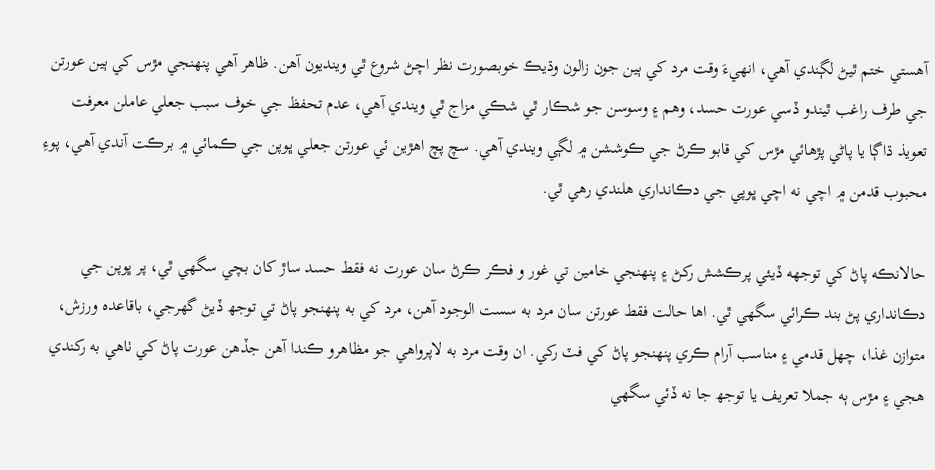آھستي ختم ٿيڻ لڳندي آھي، انھيءَ وقت مرد کي ٻين جون زالون وڌيڪ خوبصورت نظر اچڻ شروع ٿي وينديون آھن. ظاھر آھي پنھنجي مڙس کي ٻين عورتن جي طرف راغب ٿيندو ڏسي عورت حسد، وھم ۽ وسوسن جو شڪار ٿي شڪي مزاج ٿي ويندي آھي، عدم تحفظ جي خوف سبب جعلي عاملن معرفت تعويذ ڌاڳا يا پاڻي پڙهائي مڙس کي قابو ڪرڻ جي ڪوششن ۾ لڳي ويندي آھي. سچ پچ اھڙين ئي عورتن جعلي ڀوپن جي ڪمائي ۾ برڪت آندي آھي، پوءِ محبوب قدمن ۾ اچي نه اچي ڀوپي جي دڪانداري ھلندي رھي ٿي.

حالانڪه پاڻ کي توجهه ڏيئي پرڪشش رکڻ ۽ پنھنجي خامين تي غور و فڪر ڪرڻ سان عورت نه فقط حسد ساڙ کان بچي سگھي ٿي، پر ڀوپن جي دڪانداري پڻ بند ڪرائي سگھي ٿي. اھا حالت فقط عورتن سان مرد به سست الوجود آھن، مرد کي به پنھنجو پاڻ تي توجھ ڏيڻ گھرجي، باقاعدہ ورزش، متوازن غذا، چھل قدمي ۽ مناسب آرام ڪري پنھنجو پاڻ کي فٽ رکي. ان وقت مرد به لاپرواهي جو مظاهرو ڪندا آھن جڏھن عورت پاڻ کي ٺاھي به رکندي ھجي ۽ مڙس ٻه جملا تعريف يا توجھ جا نه ڏئي سگھي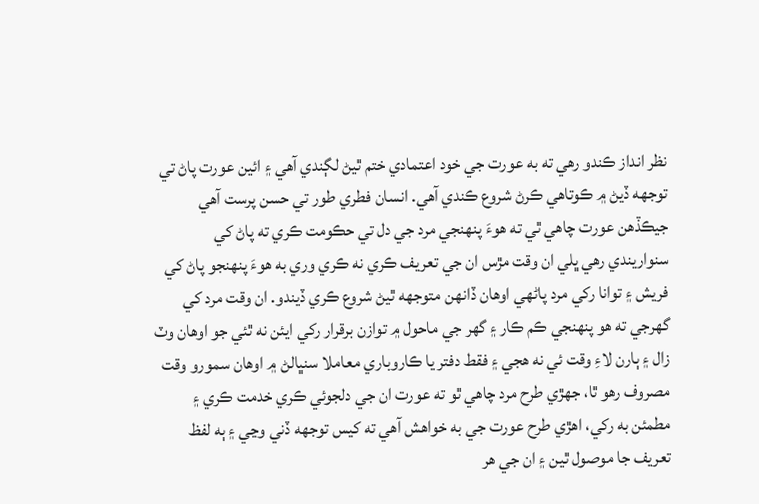نظر انداز ڪندو رھي ته به عورت جي خود اعتمادي ختم ٿيڻ لڳندي آھي ۽ ائين عورت پاڻ تي توجھه ڏيڻ ۾ ڪوتاهي ڪرڻ شروع ڪندي آھي. انسان فطري طور تي حسن پرست آھي جيڪڏھن عورت چاھي ٿي ته ھوءَ پنھنجي مرد جي دل تي حڪومت ڪري ته پاڻ کي سنواريندي رھي ڀلي ان وقت مڙس ان جي تعريف ڪري نه ڪري وري به ھوءَ پنھنجو پاڻ کي فريش ۽ توانا رکي مرد پاڻھي اوھان ڏانهن متوجهه ٿيڻ شروع ڪري ڏيندو. ان وقت مرد کي گھرجي ته ھو پنھنجي ڪم ڪار ۽ گھر جي ماحول ۾ توازن برقرار رکي ايئن نه ٿئي جو اوھان وٽ زال ۽ ٻارن لاءِ وقت ئي نه ھجي ۽ فقط دفتر يا ڪاروباري معاملا سنڀالڻ ۾ اوھان سمورو وقت مصروف رھو ٿا، جھڙي طرح مرد چاھي ٿو ته عورت ان جي دلجوئي ڪري خدمت ڪري ۽ مطمئن به رکي، اھڙي طرح عورت جي به خواهش آھي ته کيس توجھه ڏني وڃي ۽ ٻه لفظ تعريف جا موصول ٿين ۽ ان جي ھر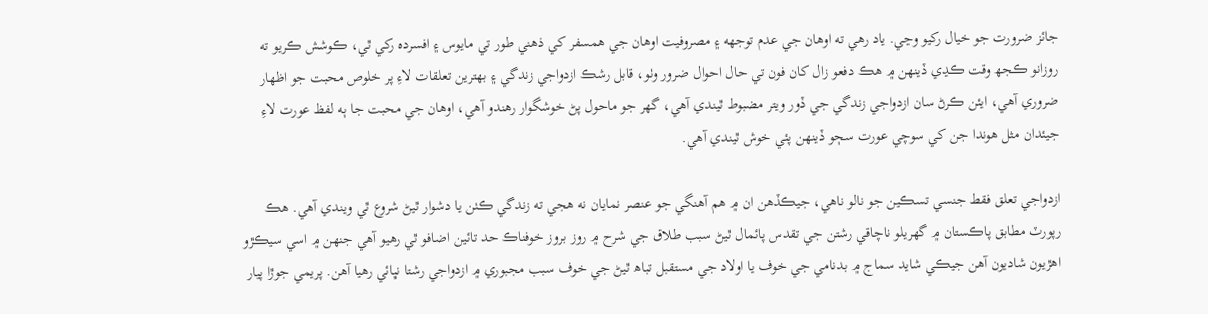جائز ضرورت جو خيال رکيو وڃي. ياد رھي ته اوھان جي عدم توجهه ۽ مصروفيت اوھان جي ھمسفر کي ذھني طور تي مايوس ۽ افسرده رکي ٿي، ڪوشش ڪريو ته روزانو ڪجھ وقت ڪڍي ڏينھن ۾ ھڪ دفعو زال کان فون تي حال احوال ضرور وٺو، قابل رشڪ ازدواجي زندگي ۽ بھترين تعلقات لاءِ پر خلوص محبت جو اظھار ضروري آھي، ايئن ڪرڻ سان ازدواجي زندگي جي ڏور ويتر مضبوط ٿيندي آھي، گھر جو ماحول پڻ خوشگوار رهندو آھي، اوھان جي محبت جا ٻه لفظ عورت لاءِ جيئدان مثل ھوندا جن کي سوچي عورت سڄو ڏينھن پئي خوش ٿيندي آھي.

ازدواجي تعلق فقط جنسي تسڪين جو نالو ناھي، جيڪڏھن ان ۾ ھم آھنگي جو عنصر نمايان نه ھجي ته زندگي ڪٺن يا دشوار ٿيڻ شروع ٿي ويندي آھي. ھڪ رپورٽ مطابق پاڪستان ۾ گهريلو ناچاقي رشتن جي تقدس پائمال ٿيڻ سبب طلاق جي شرح ۾ روز بروز خوفناڪ حد تائين اضافو ٿي رھيو آھي جنھن ۾ اسي سيڪڙو اھڙيون شاديون آھن جيڪي شايد سماج ۾ بدنامي جي خوف يا اولاد جي مستقبل تباھ ٿيڻ جي خوف سبب مجبوري ۾ ازدواجي رشتا نڀائي رھيا آھن. پريمي جوڙا پيار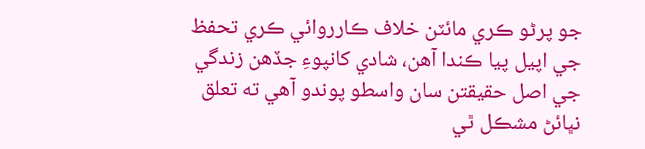جو پرڻو ڪري مائٽن خلاف ڪارروائي ڪري تحفظ جي اپيل پيا ڪندا آھن، شادي کانپوءِ جڏھن زندگي جي اصل حقيقتن سان واسطو پوندو آھي ته تعلق نڀائڻ مشڪل ٿي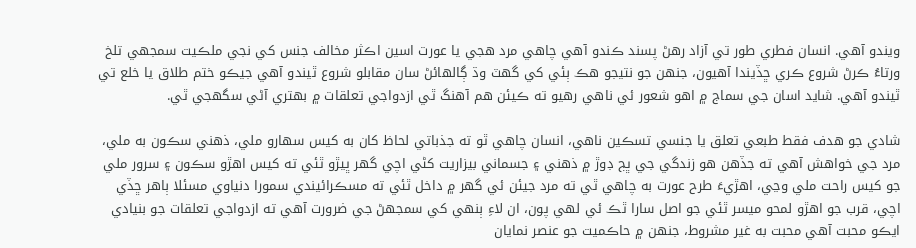ويندو آھي. انسان فطري طور تي آزاد رھڻ پسند ڪندو آھي چاھي مرد ھجي يا عورت اسين اڪثر مخالف جنس کي نجي ملڪيت سمجھي تلخ ورتاءُ ڪرڻ شروع ڪري ڇڏيندا آھيون، جنھن جو نتيجو ھڪ ٻئي کي گھٽ وڌ ڳالھائڻ سان مقابلو شروع ٿيندو آھي جيڪو ختم طلاق يا خلع تي ٿيندو آھي. شايد اسان جي سماج ۾ اھو شعور ئي ناھي رھيو ته ڪيئن ھم آھنگ ٿي ازدواجي تعلقات ۾ بهتري آڻي سگھجي ٿي.

شادي جو هدف فقط طبعي تعلق يا جنسي تسڪين ناهي، انسان چاھي ٿو ته جذباتي لحاظ کان به کيس سھارو ملي، ذھني سڪون به ملي، مرد جي خواھش آهي ته جڏھن ھو زندگي جي ڀڄ ڊوڙ ۾ ذھني ۽ جسماني بيزاريت کڻي اچي گھر ڀيڙو ٿئي ته کيس اھڙو سڪون ۽ سرور ملي جو کيس راحت ملي وڃي، اھڙيءَ طرح عورت به چاھي ٿي ته مرد جيئن ئي گھر ۾ داخل ٿئي ته مسڪرائيندي سمورا دنياوي مسئلا ٻاھر ڇڏي اچي، قرب جو اھڙو لمحو ميسر ٿئي جو اصل سارا ٿڪ ئي لھي پون، ان لاءِ ٻنھي کي سمجھڻ جي ضرورت آھي ته ازدواجي تعلقات جو بنيادي ايڪو محبت آھي محبت به غير مشروط، جنھن ۾ حاڪميت جو عنصر نمايان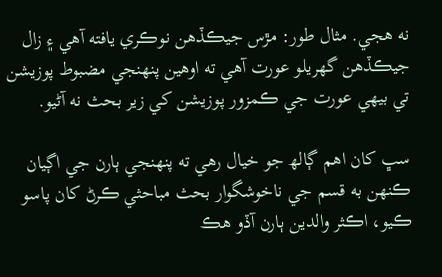نه ھجي. مثال طور: مڙس جيڪڏهن نوڪري يافته آھي ۽ زال جيڪڏهن گهريلو عورت آھي ته اوھين پنھنجي مضبوط پوزيشن تي بيھي عورت جي ڪمزور پوزيشن کي زير بحث نه آڻيو.

سڀ کان اھم ڳالھ جو خيال رھي ته پنھنجي ٻارن جي اڳيان ڪنھن به قسم جي ناخوشگوار بحث مباحثي ڪرڻ کان پاسو ڪيو، اڪثر والدين ٻارن آڏو ھڪ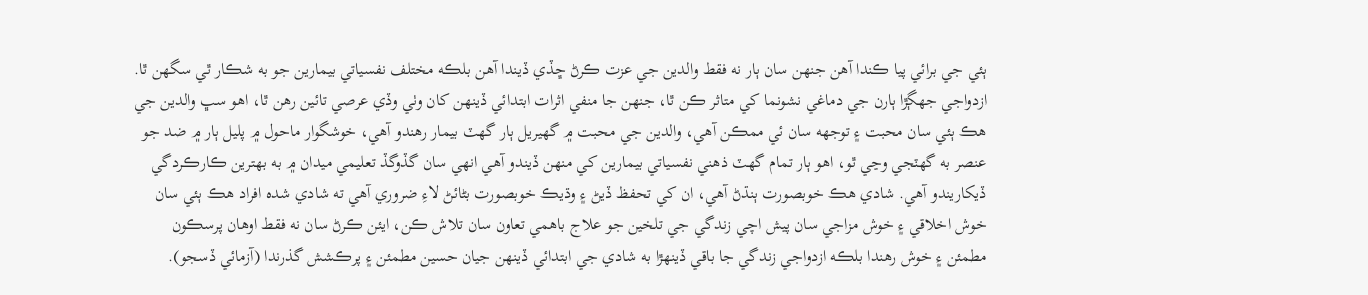ٻئي جي برائي پيا ڪندا آھن جنھن سان ٻار نه فقط والدين جي عزت ڪرڻ ڇڏي ڏيندا آھن بلڪه مختلف نفسياتي بيمارين جو به شڪار ٿي سگھن ٿا. ازدواجي جھڳڙا ٻارن جي دماغي نشونما کي متاثر ڪن ٿا، جنھن جا منفي اثرات ابتدائي ڏينھن کان وٺي وڏي عرصي تائين رھن ٿا، اھو سڀ والدين جي ھڪ ٻئي سان محبت ۽ توجھه سان ئي ممڪن آھي، والدين جي محبت ۾ گهيريل ٻار گھٽ بيمار رھندو آھي، خوشگوار ماحول ۾ پليل ٻار ۾ ضد جو عنصر به گھٽجي وڃي ٿو، اھو ٻار تمام گهٽ ذھني نفسياتي بيمارين کي منھن ڏيندو آھي انھي سان گڏوگڏ تعليمي ميدان ۾ به بھترين ڪارڪردگي ڏيکاريندو آھي. شادي ھڪ خوبصورت ٻنڌڻ آھي، ان کي تحفظ ڏيڻ ۽ وڌيڪ خوبصورت بڻائڻ لاءِ ضروري آھي ته شادي شده افراد ھڪ ٻئي سان خوش اخلاقي ۽ خوش مزاجي سان پيش اچي زندگي جي تلخين جو علاج باھمي تعاون سان تلاش ڪن، ايئن ڪرڻ سان نه فقط اوھان پرسڪون مطمئن ۽ خوش رھندا بلڪه ازدواجي زندگي جا باقي ڏينھڙا به شادي جي ابتدائي ڏينھن جيان حسين مطمئن ۽ پرڪشش گذرندا (آزمائي ڏسجو).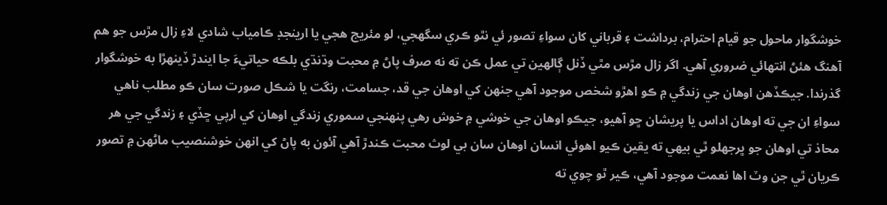خوشگوار ماحول جو قيام احترام، برداشت ۽ قرباني کان سواءِ تصور ئي نٿو ڪري سگھجي، لو مئريج ھجي يا ارينجڊ ڪامياب شادي لاءِ زال مڙس جو ھم آھنگ ھئڻ انتھائي ضروري آھي. اگر زال مڙس مٿي ڏنل ڳالھين تي عمل ڪن ته نه صرف پاڻ ۾ محبت وڌنڌي بلڪه حياتيءَ جا ايندڙ ڏينھڙا به خوشگوار گذرندا. جيڪڏھن اوھان جي زندگي ۾ ڪو اھڙو شخص موجود آھي جنھن کي اوھان جي قد، جسامت، رنگت يا شڪل صورت سان ڪو مطلب ناھي سواءِ ان جي ته اوھان اداس يا پريشان ڇو آهيو، جيڪو اوھان جي خوشي ۾ خوش رھي پنھنجي سموري زندگي اوھان کي ارپي ڇڏي ۽ زندگي جي ھر محاذ تي اوھان جو ڀرجھلو ٿي بيھي ته يقين ڪيو اھوئي انسان اوھان سان بي لوث محبت ڪندڙ آھي آئون به پاڻ کي انھن خوشنصيب ماڻھن ۾ تصور ڪريان ٿي جن وٽ اھا نعمت موجود آھي، ڪير ٿو چوي ته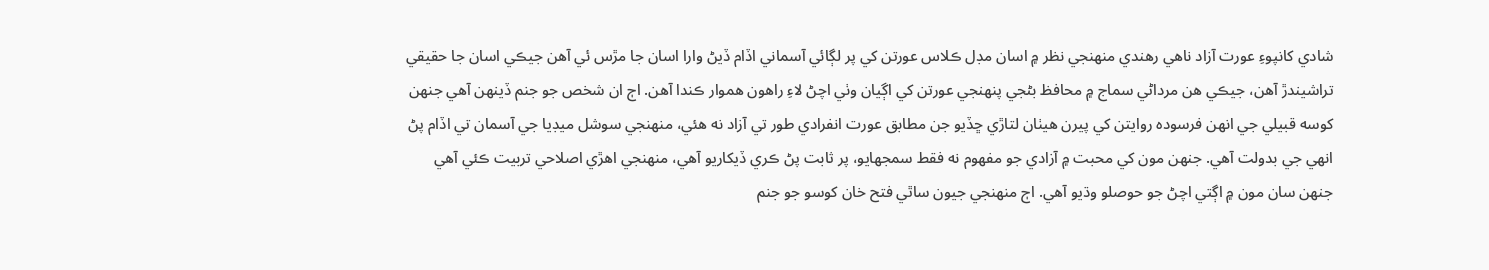شادي کانپوءِ عورت آزاد ناھي رھندي منھنجي نظر ۾ اسان مڊل ڪلاس عورتن کي پر لڳائي آسماني اڏام ڏيڻ وارا اسان جا مڙس ئي آھن جيڪي اسان جا حقيقي تراشيندڙ آھن، جيڪي ھن مرداڻي سماج ۾ محافظ بڻجي پنھنجي عورتن کي اڳيان وٺي اچڻ لاءِ راھون هموار ڪندا آھن. اڄ ان شخص جو جنم ڏينهن آھي جنھن کوسه قبيلي جي انھن فرسوده روايتن کي پيرن ھيٺان لتاڙي ڇڏيو جن مطابق عورت انفرادي طور تي آزاد نه ھئي، منھنجي سوشل ميڊيا جي آسمان تي اڏام پڻ انھي جي بدولت آھي. جنھن مون کي محبت ۾ آزادي جو مفھوم نه فقط سمجھايو، پر ثابت پڻ ڪري ڏيکاريو آھي، منھنجي اھڙي اصلاحي تربيت ڪئي آھي جنھن سان مون ۾ اڳتي اچڻ جو حوصلو وڌيو آھي. اڄ منھنجي جيون ساٿي فتح خان کوسو جو جنم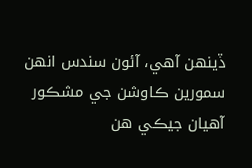ڏينهن آھي، آئون سندس انھن سمورين ڪاوشن جي مشڪور آھيان جيڪي ھن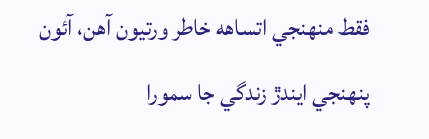فقط منھنجي اتساهه خاطر ورتيون آھن، آئون پنھنجي ايندڙ زندگي جا سمورا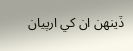ڏينھن ان کي ارپيان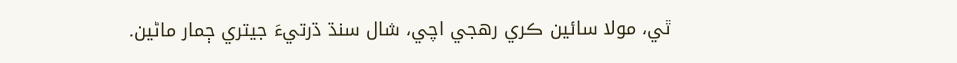ٿي، مولا سائين ڪري رھجي اچي، شال سنڌ ڌرتيءَ جيتري ڄمار ماڻين.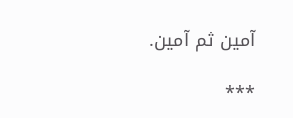آمين ثم آمين.

***